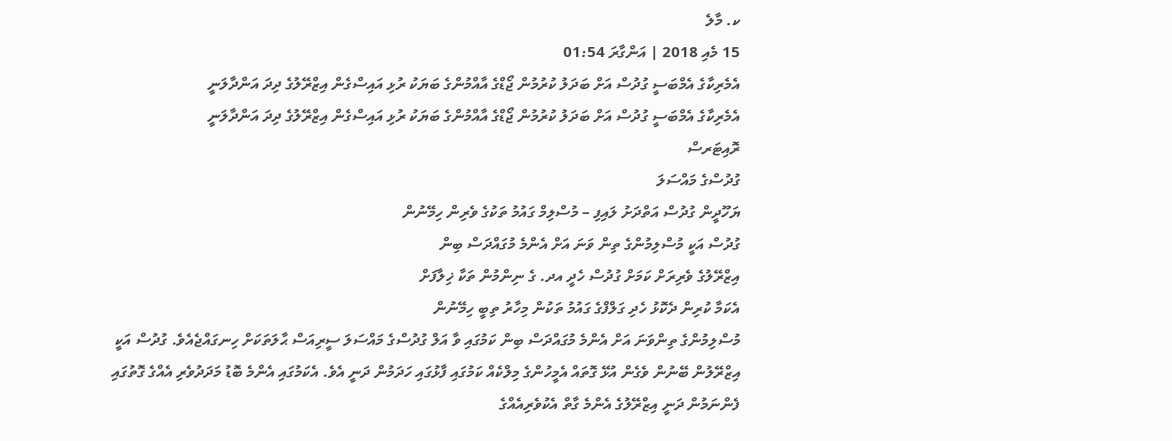ކ. މާލެ
15 މެއި 2018 | އަންގާރަ 01:54
އެމެރިކާގެ އެމްބަސީ ގުދުސް އަށް ބަދަލު ކުރުމުން ޖޯޑްގެ އާއްމުންގެ ބަޔަކު ރުޅި އައިސްގެން އިޒްރޭލުގެ ދިދަ އަންދާލަނީ
އެމެރިކާގެ އެމްބަސީ ގުދުސް އަށް ބަދަލު ކުރުމުން ޖޯޑްގެ އާއްމުންގެ ބަޔަކު ރުޅި އައިސްގެން އިޒްރޭލުގެ ދިދަ އަންދާލަނީ
ރޮއިޓަރސް
ގުދުސްގެ މައްސަލަ
ޔަހޫދީން ގުދުސް އަތްދަށު ލައިފި – މުސްލިމް ގައުމު ތަކުގެ ވެރިން ހިމޭނުން
ގުދުސް އަކީ މުސްލިމުންގެ ތިން ވަނަ އަށް އެންމެ މުގައްދަސް ބިން
އިޒްރޭލުގެ ވެރިރަށް ކަމަށް ގުދުސް ހެދީ އދ. ގެ ނިންމުން ތަކާ ޚިލާފަށް
އެކަމާ ކުރިން ދެކޮޅު ހެދި ގަލްފްގެ ގައުމު ތަކުން މިހާރު ތިބީ ހިމޭނުން
މުސްލިމުންގެ ތިންވަނަ އަށް އެންމެ މުގައްދަސް ބިން ކަމުގައި ވާ އަލް ގުދުސްގެ މައްސަލަ ސީރިއަސް ޙާލަތަކަށް ހިނގައްޖެއެވެ. ގުދުސް އަކީ އިޒްރޭލުން ބޭނުން ވެގެން އުޅޭ ގޮތައް އެމީހުންގެ މިލްކެއް ކަމުގައި ފާޅުގައި ހަދަމުން ދަނީ އެވެ. އެކަމުގައި އެންމެ ބޮޑު މަދަދުވެރި އެއްގެ ގޮތުގައި ފެންނަމުން ދަނީ އިޒްރޭލުގެ އެންމެ ގާތް އެކުވެރިއެއްގެ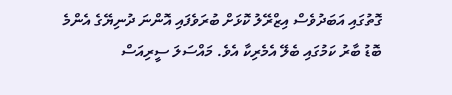ގޮތުގައި އަބަދުވެސް އިޒްރޭލު ކޮޅަށް ބުރަވެފައި އޮންނަ ދުނިޔޭގެ އެންމެ ބޮޑު ބާރު ކަމުގައި ބެލޭ އެމެރިކާ އެވެ. މައްސަލަ ސީރިއަސް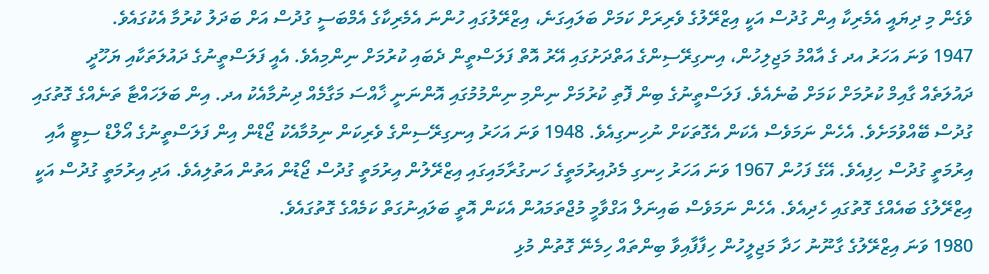ވެގެން މި ދިޔައީ އެމެރިކާ އިން ގުދުސް އަކީ އިޒްރޭލުގެ ވެރިރަށް ކަމަށް ބަލައިގަނެ، އިޒްރޭލުގައި ހުންނަ އެމެރިކާގެ އެމްބަސީ ގުދުސް އަށް ބަދަލު ކުރުމާ އެކުގައެވެ.
1947 ވަނަ އަހަރު އދ ގެ އާއްމު މަޖިލިހުން، އިނގިރޭސިންގެ އަތްދަށުގައި އޭރު އޮތް ފަލަސްތީން ދެބައި ކުރުމަށް ނިންމިއެވެ. އެއީ ފަލަސްތީނުގެ ދައުލަތަކާއި ޔަހޫދީ ދައުލަތެއް ގާއިމް ކުރުމަށް ކަމަށް ބުނެއެވެ. ފަލަސްތީނުގެ ބިން ފޮތި ކުރުމަށް ނިންމި ނިންމުމުގައި އޮންނަނީ ޚާއްސަ މަގާމެއް ދިނުމާއެކު އދ. އިން ބަލަހައްޓާ ތަނެއްގެ ގޮތުގައި ގުދުސް ބޭއްވުމަށެވެ. އެހެން ނަމަވެސް އެކަން އެގޮތަކަށް ނުހިނގިއެވެ. 1948 ވަނަ އަހަރު އިނގިރޭސިންގެ ވެރިކަން ނިމުމާއެކު ޖޯޑްން އިން ފަލަސްތީނުގެ އޯލްޑް ސިޓީ އާއި އިރުމަތީ ގުދުސް ހިފިއެވެ. އޭގެ ފަހުން 1967 ވަނަ އަހަރު ހިނގި މެދުއިރުމަތީގެ ހަނގުރާމައިގައި އިޒްރޭލުން އިރުމަތީ ގުދުސް ޖޯޑުން އަތުން އަތުލިއެވެ. އަދި އިރުމަތީ ގުދުސް އަކީ އިޒްރޭލުގެ ބައެއްގެ ގޮތުގައި ހެދިއެވެ. އެހެން ނަމަވެސް ބައިނަލް އަގްވާމީ މުޖްތަމައުން އެކަން އޮތީ ބަލައިނުގަތް ކަމެއްގެ ގޮތުގައެވެ.
1980 ވަނަ އިޒްރޭލުގެ ގާނޫނު ހަދާ މަޖިލީހުން ހިފާފާއިވާ ބިންތައް ހިމެނޭ ގޮތުން މުޅި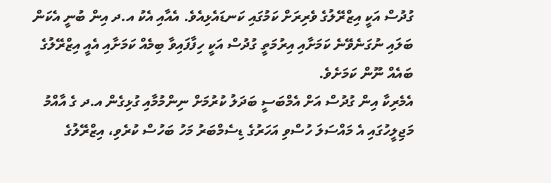ގުދުސް އަކީ އިޒްރޭލުގެ ވެރިރަށް ކަމުގައި ކަނޑައެޅިއެވެ. އެއާއި އެކު އ.ދ އިން ބުނީ އެކަން ބަލައި ނުގަނެވޭނެ ކަމަށާއި އިރުމަތީ ގުދުސް އަކީ ހިފާފައިވާ ބިމެއް ކަމަށާއި އެއީ އިޒްރޭލުގެ ބައެއް ނޫން ކަމަށެވެ.
އެމެރިކާ އިން ގުދުސް އަށް އެމްބަސީ ބަދަލު ކުރުމަށް ނިންމުމާއި ގުޅިގެން އ.ދ ގެ އާއްމު މަޖިލީހުގައި އެ މައްސަލަ ހުސްވި އަހަރުގެ ޑިސެމްބަރު މަހު ބަހުސް ކުރެވި، އިޒްރޭލުގެ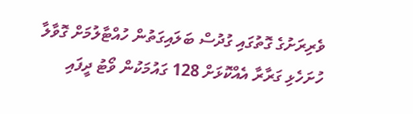ވެރިރަށުގެ ގޮތުގައި ގުދުސް ބަލައިގަތުން ހުއްޓާލުމަށް ގޮވާލާ ހުށަހެޅި ގަރާރާ އެއްކޮޅަށް 128 ގައުމަކުން ވޯޓު ދީފައި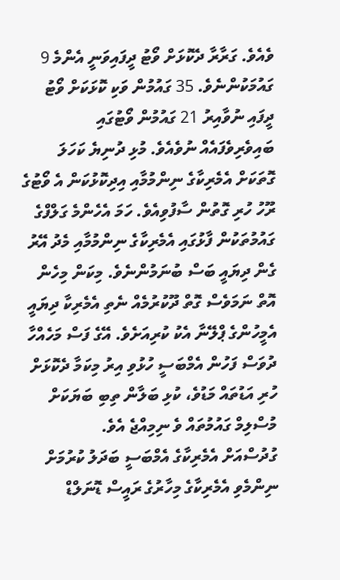ވެއެވެ. ގަރާރާ ދެކޮޅަށް ވޯޓު ދީފައިވަނީ އެންމެ 9 ގައުމަކުންނެވެ. 35 ގައުމުން ވަކި ކޮޅަކަށް ވޯޓު ދީފައި ނުވާއިރު 21 ގައުމުން ވޯޓުގައި ބައިވެރިވެފައެއް ނުވެއެވެ. މުޅި ދުނިޔެ ކަހަލަ ގޮތަކަށް އެމެރިކާގެ ނިންމުމާއި އިދިކޮޅުކަން އެ ވޯޓުގެ ރޫހު ހުރި ގޮތުން ސާފުވިއެވެ. ހަމަ އެހެންމެ ގަލްފްގެ ގައުމުތަކުން ފާޅުގައި އެމެރިކާގެ ނިންމުމާއި މެދު އޭރު ގެން ދިޔައީ ބަސް ބުނަމުންނެވެ. މިކަން މިހެން އޮތް ނަމަވެސް ގޮތް ދޫކުރުމެއް ނެތި އެމެރިކާ ދިޔައީ އެމީހުންގެ ޕްލޭނާ އެކު ކުރިއަށެވެ. އޭގެ ފަސް މަހެއްހާ ދުވަސް ފަހުން އެމްބަސީ ހުޅުވި އިރު މިކަމާ ދެކޮޅަށް ހުރި އަޑުތައް މަޑުވެ، ކުޅި ބަލާން ތިބި ބަޔަކަށް މުސްލިމް ގައުމުތައް ވެ ނިމިއްޖެ އެވެ.
ގުދުސްއަށް އެމެރިކާގެ އެމްބަސީ ބަދަލު ކުރުމަށް ނިންމެވި އެމެރިކާގެ މިހާރުގެ ރައީސް ޑޮނަލްޑް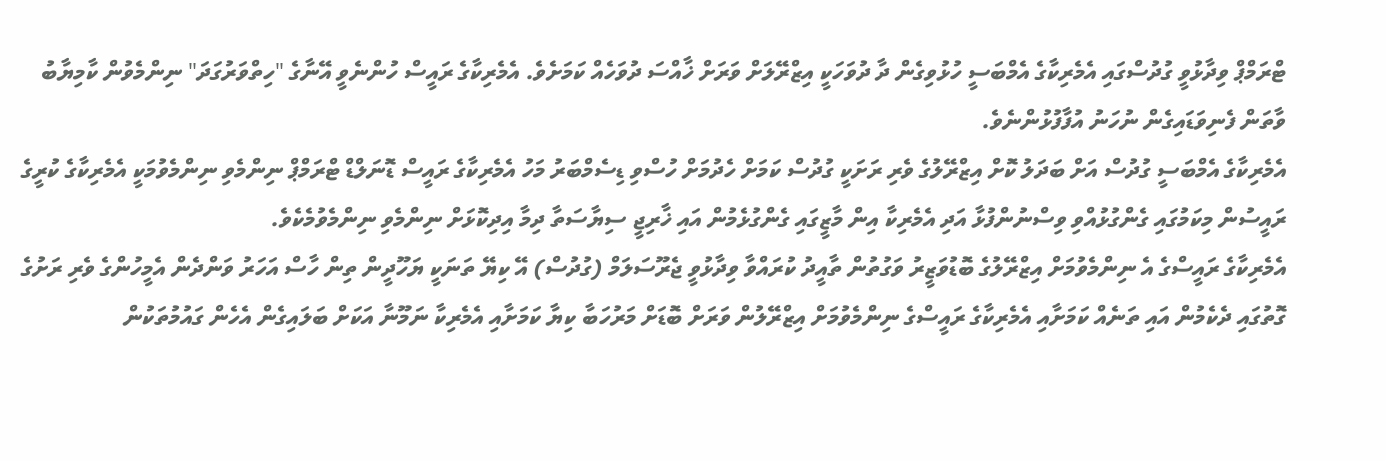ޓްރަމްޕް ވިދާޅުވީ ގުދުސްގައި އެމެރިކާގެ އެމްބަސީ ހުޅުވިގެން ދާ ދުވަހަކީ އިޒްރޭލަށް ވަރަށް ޚާއްސަ ދުވަހެއް ކަމަށެވެ. އެމެރިކާގެ ރައީސް ހުންނެވީ އޭނާގެ "ހިތްވަރުގަދަ" ނިންމެވުން ކާމިޔާބު ވާތަން ފެނިވަޑައިގެން ނުހަނު އުފާފުޅުންނެވެ.
އެމެރިކާގެ އެމްބަސީ ގުދުސް އަށް ބަދަލު ކޮށް އިޒްރޭލުގެ ވެރި ރަށަކީ ގުދުސް ކަމަށް ހެދުމަށް ހުސްވި ޑިސެމްބަރު މަހު އެމެރިކާގެ ރައީސް ޑޮނަލްޑް ޓްރަމްޕް ނިންމެވި ނިންމެވުމަކީ އެމެރިކާގެ ކުރީގެ ރައީސުން މިކަމުގައި ގެންގުޅުއްވި ވިސްނުންފުޅާ އަދި އެމެރިކާ އިން މާޒީގައި ގެންގުޅެމުން އައި ޚާރިޖީ ސިޔާސަތާ ދިމާ އިދިކޮޅަށް ނިންމެވި ނިންމެވުމެކެވެ.
އެމެރިކާގެ ރައީސްގެ އެ ނިންމެވުމަށް އިޒްރޭލުގެ ބޮޑުވަޒީރު ވަގުތުން ތާއީދު ކުރައްވާ ވިދާޅުވީ ޖެރޫސަލަމް (ގުދުސް) އޭ ކިޔޭ ތަނަކީ ޔަހޫދީން ތިން ހާސް އަހަރު ވަންދެން އެމީހުންގެ ވެރި ރަށުގެ ގޮތުގައި ދެކެމުން އައި ތަނެއް ކަމަށާއި އެމެރިކާގެ ރައީސްގެ ނިންމެވުމަށް އިޒްރޭލުން ވަރަށް ބޮޑަށް މަރުހަބާ ކިޔާ ކަމަށާއި އެމެރިކާ ނަމޫނާ އަކަށް ބަލައިގެން އެހެން ގައުމުތަކުން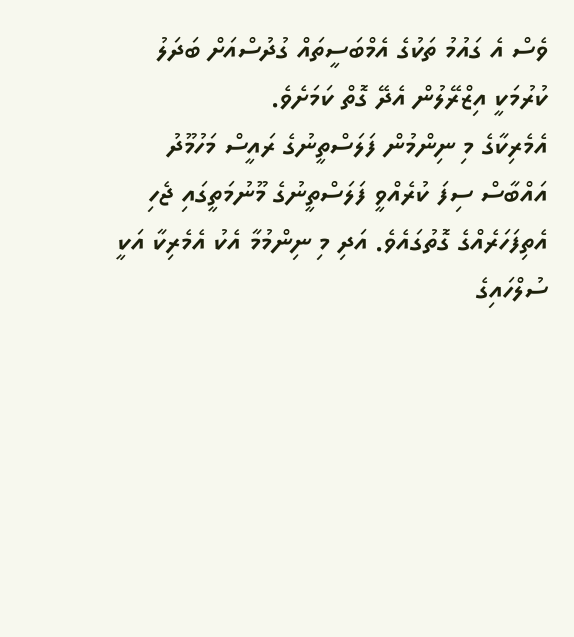ވެސް އެ ގައުމު ތަކުގެ އެމްބަސީތައް ގުދުސްއަށް ބަދަލު ކުރުމަކީ އިޒްރޭލުން އެދޭ ގޮތް ކަމަށެވެ.
އެމެރިކާގެ މި ނިންމުން ފަލަސްތީނުގެ ރައީސް މަހުމޫދު އައްބާސް ސިފަ ކުރެއްވީ ފަލަސްތީނުގެ މޫނުމަތީގައި ޖެހި އެތިފަހަރެއްގެ ގޮތުގައެވެ. އަދި މި ނިންމުމާ އެކު އެމެރިކާ އަކީ ސުލްހައިގެ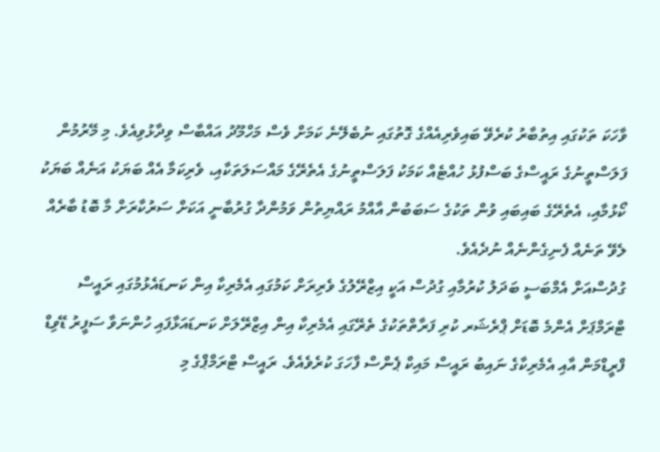ވާހަކަ ތަކުގައި އިތުބާރު ކުރެވޭ ބައިވެރިއެއްގެ ގޮތުގައި ނުބެލޭނެ ކަމަށް ވެސް މަހްމޫދު އައްބާސް ވިދާޅުވިއެވެ. މި މޭރުމުން ފަލަސްތީނުގެ ރައީސްގެ ބަސްފުޅު ހުއްޓެއް ކަމަކު ފަލަސްތީނުގެ އެތެރޭގެ މައްސަލަތަކާއި، ވެރިކަމާ އެއް ބަޔަކު އަނެއް ބަޔަކު ކޯޅުމާއި، އެތެރޭގެ ބައިބައި ވުން ތަކުގެ ސަބަބުން އާއްމު ރައްޔިތުން ވަމުންދާ ގުރުބާނީ އަކަށް ސަރުކާރަށް މާ ބޮޑު ބާރެއް ލެވޭ ތަނެއް ފެނިގެންނެއް ނުދެއެވެ.
ގުދުސްއަށް އެމްބަސީ ބަދަލު ކުރުމާއި ގުދުސް އަކީ އިޒްރޭލުގެ ވެރިރަށް ކަމުގައި އެމެރިކާ އިން ކަނޑައެޅުމުގައި ރައީސް ޓްރަމްޕަށް އެންމެ ބޮޑަށް ޕްރެޝަރ ކުރި ފަރާތްތަކުގެ ތެރޭގައި އެމެރިކާ އިން އިޒްރޭލަށް ކަނޑައަޅާފައި ހުންނަވާ ސަފީރު ޑޭވިޑް ފްރީޑްމަން އާއި އެމެރިކާގެ ނައިބު ރައީސް މައިކް ޕެންސް ފާހަގަ ކުރެވެއެވެ. ރައީސް ޓްރަމްޕްގެ މި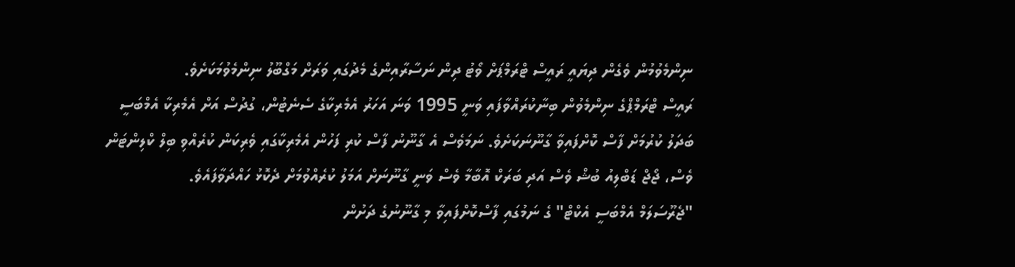ނިންމެވުމުން ވެގެން ދިޔައީ ރައީސް ޓްރަމްޕަށް ވޯޓު ދިން ނަސާރާއިންގެ މެދުގައި ވަރަށް މަގްބޫލު ނިންމެވުމަކަށެވެ.
ރައީސް ޓްރަމްޕްގެ ނިންމެވުން ބިނާކުރައްވާފައި ވަނީ 1995 ވަނަ އަހަރު އެމެރިކާގެ ސެނެޓުން، ގުދުސް އަށް އެމެރިކާ އެމްބަސީ ބަދަލު ކުރުމަށް ފާސް ކޮށްފައިވާ ގާނޫނަކަށެވެ. ނަމަވެސް އެ ގާނޫނު ފާސް ކުރި ފަހުން އެމެރިކާގައި ވެރިކަން ކުރެއްވި ބިލް ކްލިންޓަން ވެސް، ޖޯޖް ޑަބްލިއު ބުޝް ވެސް އަދި ބަރަކް އޮބާމާ ވެސް ވަނީ ގާނޫނަށް އަމަލު ކުރެއްވުމަށް ދެކޮޅު ހައްދަވާފައެވެ.
"ޖެރޫސަލަމް އެމްބަސީ އެކްޓް" ގެ ނަމުގައި ފާސްކޮށްފައިވާ މި ގާނޫނުގެ ދަށުން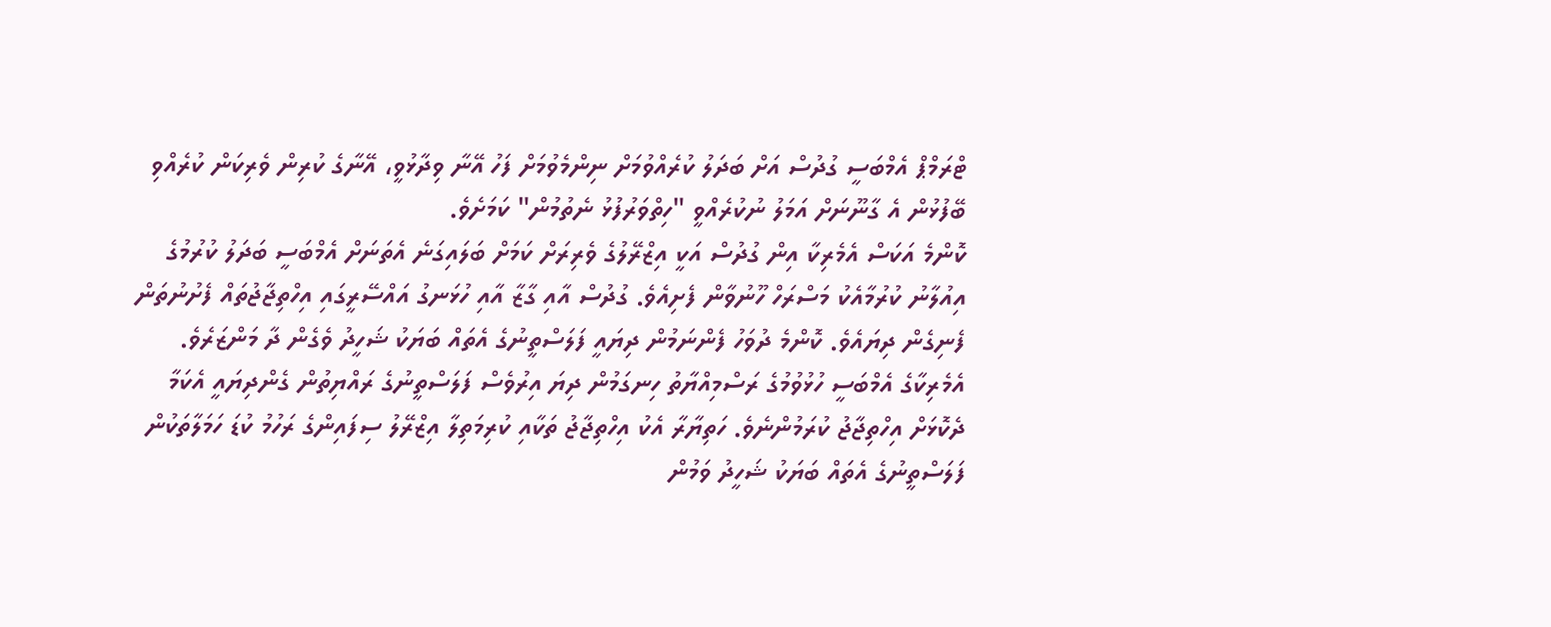ޓްރަމްޕް އެމްބަސީ ގުދުސް އަށް ބަދަލު ކުރެއްވުމަށް ނިންމެވުމަށް ފަހު އޭނާ ވިދާޅުވީ، އޭނާގެ ކުރިން ވެރިކަން ކުރެއްވި ބޭފުޅުން އެ ގާނޫނަށް އަމަލު ނުކުރެއްވީ "ހިތްވަރުފުޅު ނެތުމުން" ކަމަށެވެ.
ކޮންމެ އަކަސް އެމެރިކާ އިން ގުދުސް އަކީ އިޒްރޭލުގެ ވެރިރަށް ކަމަށް ބަލައިގަނެ އެތަނަށް އެމްބަސީ ބަދަލު ކުރުމުގެ އިއުލާނު ކުރުމާއެކު މަސްރަހް ހޫނުވާން ފެށިއެވެ. ގުދުސް އާއި ގާޒާ އާއި ހުޅަނގު އައްސޭރީގައި އިހްތިޖާޖުތައް ފެށުނުތަން ފެނިގެން ދިޔައެވެ. ކޮންމެ ދުވަހު ފެންނަމުން ދިޔައީ ފަލަސްތީނުގެ އެތައް ބަޔަކު ޝަހީދު ވެގެން ދާ މަންޒަރެވެ.
އެމެރިކާގެ އެމްބަސީ ހުޅުވުމުގެ ރަސްމިއްޔާތު ހިނގަމުން ދިޔަ އިރުވެސް ފަލަސްތީނުގެ ރައްޔިތުން ގެންދިޔައީ އެކަމާ ދެކޮޅަށް އިހްތިޖާޖު ކުރަމުންނެވެ. ހަތިޔާރާ އެކު އިހްތިޖާޖު ތަކާއި ކުރިމަތިލާ އިޒްރޭލު ސިފައިންގެ ރަހުމު ކުޑަ ހަމަލާތަކުން ފަލަސްތީނުގެ އެތައް ބަޔަކު ޝަހީދު ވަމުން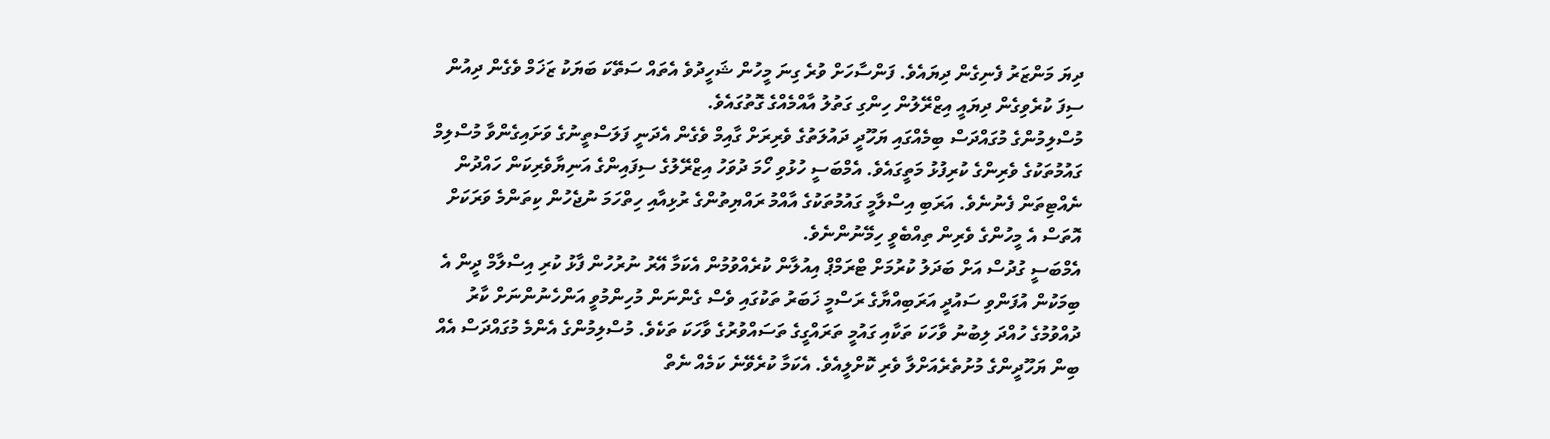ދިޔަ މަންޒަރު ފެނިގެން ދިޔައެވެ. ފަންސާހަށް ވުރެ ގިނަ މީހުން ޝަހީދުވެ އެތައް ސަތޭކަ ބަޔަކު ޒަޚަމް ވެގެން ދިއުން ސިފަ ކުރެވިގެން ދިޔައީ އިޒްރޭލުން ހިންގި ގަތުލު އާއްމެއްގެ ގޮތުގައެވެ.
މުސްލިމުންގެ މުގައްދަސް ބިމެއްގައި ޔަހޫދީ ދައުލަތުގެ ވެރިރަށް ގާއިމް ވެގެން އެދަނީ ފަލަސްތީނުގެ ވަށައިގެންވާ މުސްލިމް ގައުމުތަކުގެ ވެރިންގެ ކުރިފުޅު މަތީގައެވެ. އެމްބަސީ ހުޅުވި ހޯމަ ދުވަހު އިޒްރޭލުގެ ސިފައިންގެ އަނިޔާވެރިކަން ހައްދުން ނެއްޓިތަން ފެނުނެވެ. އަރަބި އިސްލާމީ ގައުމުތަކުގެ އާއްމު ރައްޔިތުންގެ ރުޅިއާއި ހިތްހަމަ ނުޖެހުން ކިތަންމެ ވަރަކަށް އޮތަސް އެ މީހުންގެ ވެރިން ތިއްބެވީ ހިމޭނުންނެވެ.
އެމްބަސީ ގުދުސް އަށް ބަދަލު ކުރުމަށް ޓްރަމްޕް އިއުލާން ކުރެއްވުމުން އެކަމާ އޭރު ނުރުހުން ފާޅު ކުރި އިސްލާމް ދީން އެ ބިމަކުން އުފަންވި ސައުދީ އަރަބިއްޔާގެ ރަސްމީ ޚަބަރު ތަކުގައި ވެސް ގެންނަން މުހިންމުވީ އަންހެނުންނަށް ކާރު ދުއްވުމުގެ ހުއްދަ ލިބުނު ވާހަކަ ތަކާއި ގައުމީ ތަރައްގީގެ ތަސައްވުރުގެ ވާހަކަ ތަކެވެ. މުސްލިމުންގެ އެންމެ މުގައްދަސް އެއް ބިން ޔަހޫދީންގެ މުށުތެރެއަށްލާ ވެރި ކޮށްލީއެވެ. އެކަމާ ކުރެވޭނެ ކަމެއް ނެތް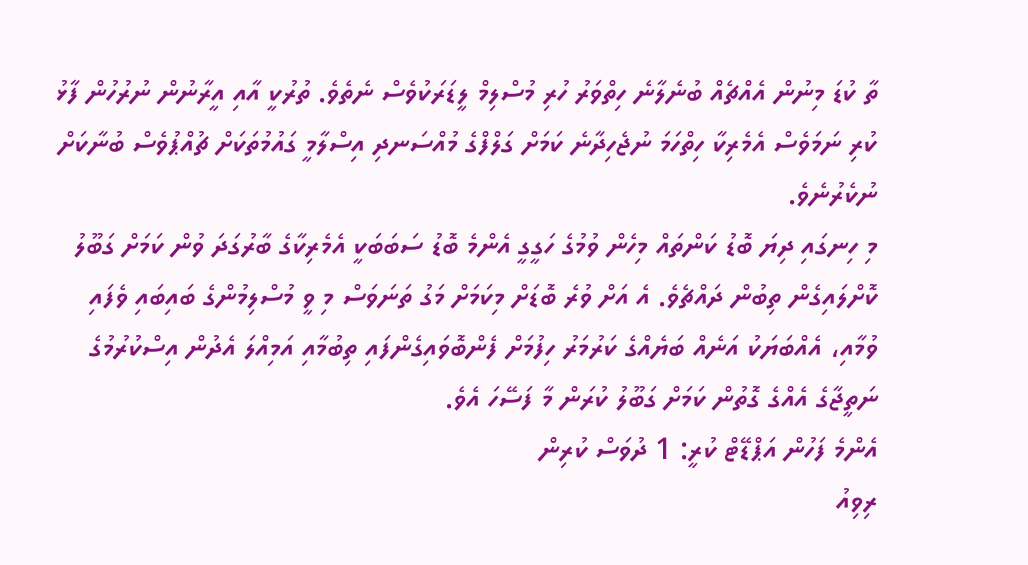ތާ ކުޑަ މިނުން އެއްޗެއް ބުނެލާނެ ހިތްވަރު ހުރި މުސްލިމް ލީޑަރަކުވެސް ނެތެވެ. ތުރުކީ އާއި އީރާނުން ނުރުހުން ފާޅު ކުރި ނަމަވެސް އެމެރިކާ ހިތްހަމަ ނުޖެހިދާނެ ކަމަށް ގަލްފްގެ މުއްސަނދި އިސްލާމީ ގައުމުތަކަށް ޗުއްޕުވެސް ބުނާކަށް ނުކެރުނެވެ.
މި ހިނގައި ދިޔަ ބޮޑު ކަންތައް މިހެން ވުމުގެ ހަގީގީ އެންމެ ބޮޑު ސަބަބަކީ އެމެރިކާގެ ބާރުގަދަ ވުން ކަމަށް ގަބޫލު ކޮށްލައިގެން ތިބުން ދައްޗެވެ. އެ އަށް ވުރެ ބޮޑަށް މިކަމަށް މަގު ތަނަވަސް މި ވީ މުސްލިމުންގެ ބައިބައި ވެފައި ވުމާއި، އެއްބަޔަކު އަނެއް ބަޔެއްގެ ކަރުމަރު ހިފުމަށް ފެންބޮވައިގެންފައި ތިބުމާއި އަމިއްލަ އެދުން އިސްކުރުމުގެ ނަތީޖާގެ އެއްގެ ގޮތުން ކަމަށް ގަބޫލު ކުރަން މާ ފަސޭހަ އެވެ.
އެންމެ ފަހުން އަޕްޑޭޓް ކުރީ: 1 ދުވަސް ކުރިން
ރިވިއު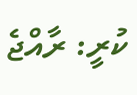ކުރީ: ރާއްޖެ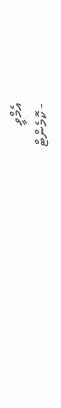އެމްވީ
- ކޮމެންޓް